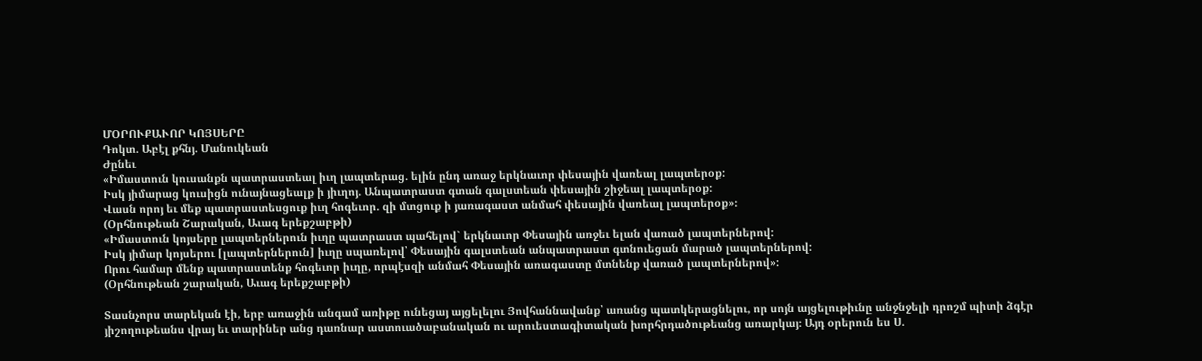ՄՕՐՈՒՔԱՒՈՐ ԿՈՅՍԵՐԸ
Դոկտ. Աբէլ քհնյ. Մանուկեան
Ժընեւ
«Իմաստուն կուսանքն պատրաստեալ իւղ լապտերաց. ելին ընդ առաջ երկնաւոր փեսային վառեալ լապտերօք:
Իսկ յիմարաց կուսիցն ունայնացեալք ի յիւղոյ. Անպատրաստ գտան գալստեան փեսային շիջեալ լապտերօք:
Վասն որոյ եւ մեք պատրաստեսցուք իւղ հոգեւոր. զի մտցուք ի յառագաստ անմահ փեսային վառեալ լապտերօք»։
(Օրհնութեան Շարական, Աւագ երեքշաբթի)
«Իմաստուն կոյսերը լապտերներուն իւղը պատրաստ պահելով` երկնաւոր Փեսային առջեւ ելան վառած լապտերներով:
Իսկ յիմար կոյսերու [լապտերներուն] իւղը սպառելով՝ Փեսային գալստեան անպատրաստ գտնուեցան մարած լապտերներով:
Որու համար մենք պատրաստենք հոգեւոր իւղը, որպէսզի անմահ Փեսային առագաստը մտնենք վառած լապտերներով»:
(Օրհնութեան շարական, Աւագ երեքշաբթի)

Տասնչորս տարեկան էի, երբ առաջին անգամ առիթը ունեցայ այցելելու Յովհաննավանք՝ առանց պատկերացնելու, որ սոյն այցելութիւնը անջնջելի դրոշմ պիտի ձգէր յիշողութեանս վրայ եւ տարիներ անց դառնար աստուածաբանական ու արուեստագիտական խորհրդածութեանց առարկայ։ Այդ օրերուն ես Ս.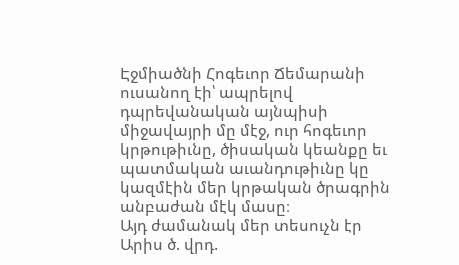Էջմիածնի Հոգեւոր Ճեմարանի ուսանող էի՝ ապրելով դպրեվանական այնպիսի միջավայրի մը մէջ, ուր հոգեւոր կրթութիւնը, ծիսական կեանքը եւ պատմական աւանդութիւնը կը կազմէին մեր կրթական ծրագրին անբաժան մէկ մասը։
Այդ ժամանակ մեր տեսուչն էր Արիս ծ. վրդ.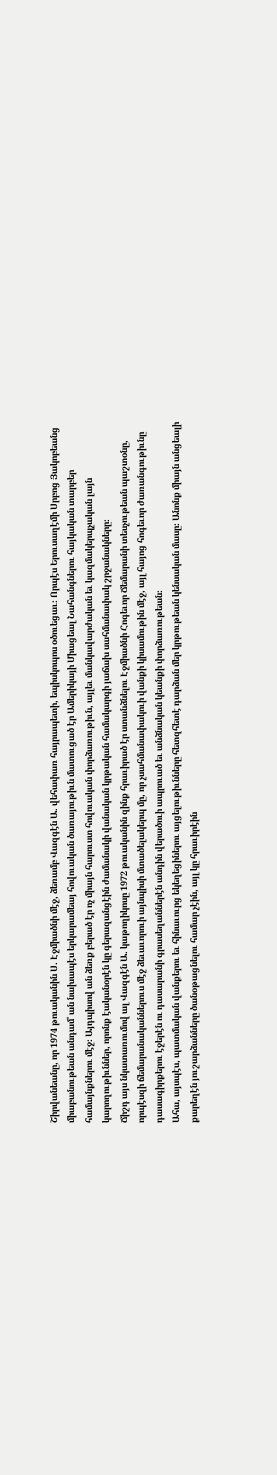Շիրվանեանը, որ 1974 թուականին Ս. Էջմիածնի մէջ, ձեռամբ Վազգէն Ա. վեհափառ հայրապետի, եպիսկոպոս օծուեցաւ։ Որպէս Երուսաղէմի Սրբոց Յակոբեանց միաբանութեան անդամ՝ ան նախապէս երկարամեայ հովուական ծառայութիւն մատուցած էր Ամերիկայի Միացեալ Նահանգներու հայկական տարբեր համայնքներու մէջ։ Այդպիսով ան ձեռք բերած էր ոչ միայն հարուստ հովուական փորձառութիւն, այլեւ մանկավարժական եւ կազմակերպչական լայն կարողութիւններ, որոնք էականօրէն կը գերազանցէին ժամանակի վանական կրթական համակարգի յաճախ սահմանափակ շրջանակները։
Ճիշդ այս նկատառումով ալ Վազգէն Ա. կաթողիկոսը 1972 թուականին զինք հրաւիրած էր ստանձնելու Էջմիածնի Հոգեւոր Ճեմարանի տեսչութեան պաշտօնը, որպէսզի ճեմարանականներուս մէջ ձեւաւորուի այնպիսի մտածելակերպ մը, որ չսահմանափակուի վանքի կիսամութին մէջ, այլ հայոց հոգեւոր ժառանգութիւնը դասագիրքերու էջերէն ու դասարանի գրասեղաններէն անդին վերածուի ապրուած եւ անձնական կեանքի փորձառութեան։
Ահա, այսպէս, պատմական վանքերու եւ հինաւուրց եկեղեցիներու այցելութիւնները հետզհետէ դարձան մեր կրթութեան կենսական մասը։ Անոնք միայն անցեալի քարեղէն յուշարձանները ծանօթացնելու համար չէին, այլ կը հրաւիրէին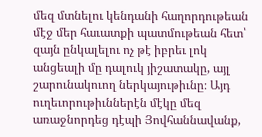մեզ մտնելու կենդանի հաղորդութեան մէջ մեր հաւատքի պատմութեան հետ՝ զայն ընկալելու ոչ թէ իբրեւ լոկ անցեալի մը դալուկ յիշատակը, այլ շարունակուող ներկայութիւնը։ Այդ ուղեւորութիւններէն մէկը մեզ առաջնորդեց դէպի Յովհաննավանք,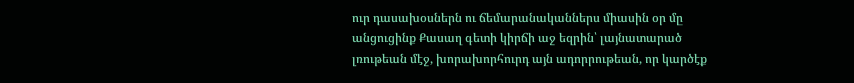ուր դասախօսներն ու ճեմարանականներս միասին օր մը անցուցինք Քասաղ գետի կիրճի աջ եզրին՝ լայնատարած լռութեան մէջ, խորախորհուրդ այն ադորրութեան, որ կարծէք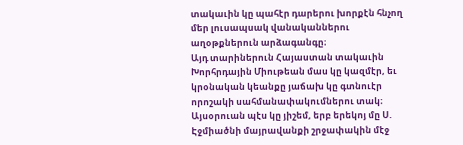տակաւին կը պահէր դարերու խորքէն հնչող մեր լուսապսակ վանականներու աղօթքներուն արձագանգը։
Այդ տարիներուն Հայաստան տակաւին Խորհրդային Միութեան մաս կը կազմէր, եւ կրօնական կեանքը յաճախ կը գտնուէր որոշակի սահմանափակումներու տակ։ Այսօրուան պէս կը յիշեմ, երբ երեկոյ մը Ս. Էջմիածնի մայրավանքի շրջափակին մէջ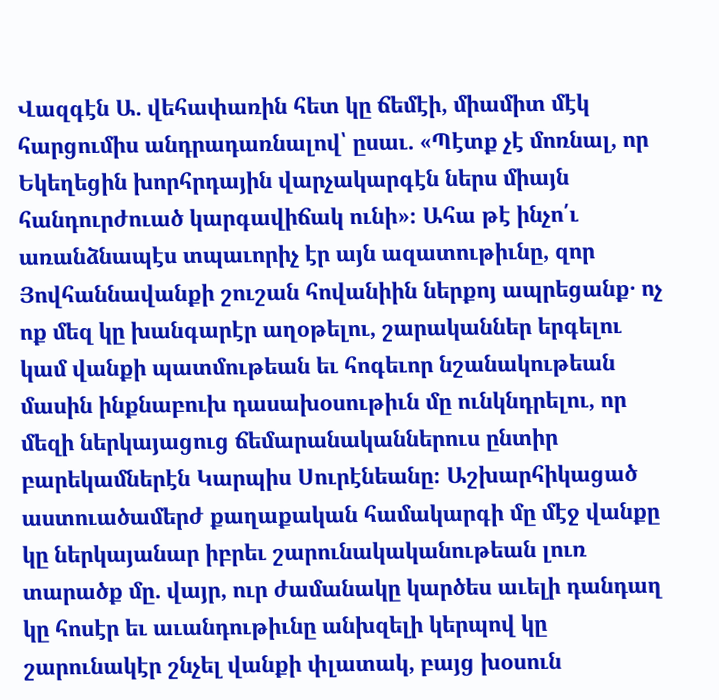Վազգէն Ա. վեհափառին հետ կը ճեմէի, միամիտ մէկ հարցումիս անդրադառնալով՝ ըսաւ. «Պէտք չէ մոռնալ, որ Եկեղեցին խորհրդային վարչակարգէն ներս միայն հանդուրժուած կարգավիճակ ունի»։ Ահա թէ ինչո՛ւ առանձնապէս տպաւորիչ էր այն ազատութիւնը, զոր Յովհաննավանքի շուշան հովանիին ներքոյ ապրեցանք․ ոչ ոք մեզ կը խանգարէր աղօթելու, շարականներ երգելու կամ վանքի պատմութեան եւ հոգեւոր նշանակութեան մասին ինքնաբուխ դասախօսութիւն մը ունկնդրելու, որ մեզի ներկայացուց ճեմարանականներուս ընտիր բարեկամներէն Կարպիս Սուրէնեանը։ Աշխարհիկացած աստուածամերժ քաղաքական համակարգի մը մէջ վանքը կը ներկայանար իբրեւ շարունակականութեան լուռ տարածք մը. վայր, ուր ժամանակը կարծես աւելի դանդաղ կը հոսէր եւ աւանդութիւնը անխզելի կերպով կը շարունակէր շնչել վանքի փլատակ, բայց խօսուն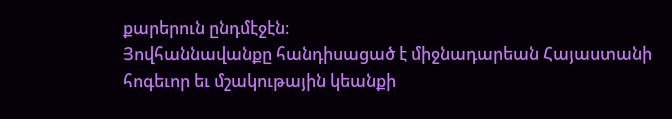քարերուն ընդմէջէն։
Յովհաննավանքը հանդիսացած է միջնադարեան Հայաստանի հոգեւոր եւ մշակութային կեանքի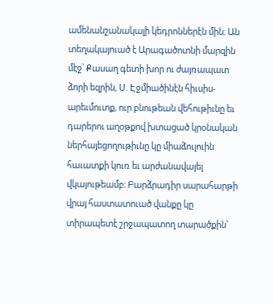ամենանշանակալի կեդրոններէն մին։ Ան տեղակայուած է Արագածոտնի մարզին մէջ՝ Քասաղ գետի խոր ու ժայռապատ ձորի եզրին, Ս. Էջմիածինէն հիւսիս-արեւմուտք, ուր բնութեան վեհութիւնը եւ դարերու աղօթքով խտացած կրօնական ներհայեցողութիւնը կը միաձուլուին հաւատքի կուռ եւ արժանավայել վկայութեամբ։ Բարձրադիր սարահարթի վրայ հաստատուած վանքը կը տիրապետէ շրջապատող տարածքին՝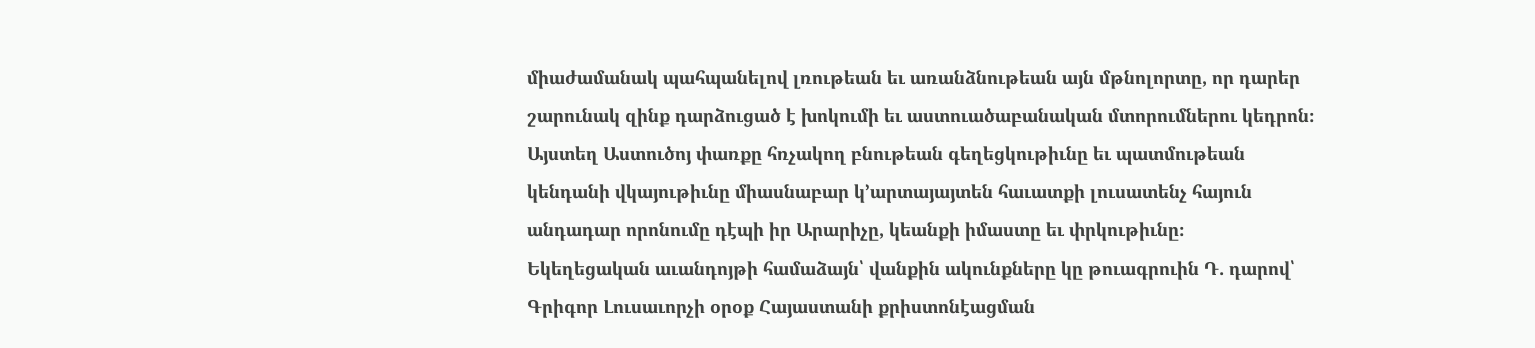միաժամանակ պահպանելով լռութեան եւ առանձնութեան այն մթնոլորտը, որ դարեր շարունակ զինք դարձուցած է խոկումի եւ աստուածաբանական մտորումներու կեդրոն։ Այստեղ Աստուծոյ փառքը հռչակող բնութեան գեղեցկութիւնը եւ պատմութեան կենդանի վկայութիւնը միասնաբար կ’արտայայտեն հաւատքի լուսատենչ հայուն անդադար որոնումը դէպի իր Արարիչը, կեանքի իմաստը եւ փրկութիւնը։
Եկեղեցական աւանդոյթի համաձայն՝ վանքին ակունքները կը թուագրուին Դ. դարով՝ Գրիգոր Լուսաւորչի օրօք Հայաստանի քրիստոնէացման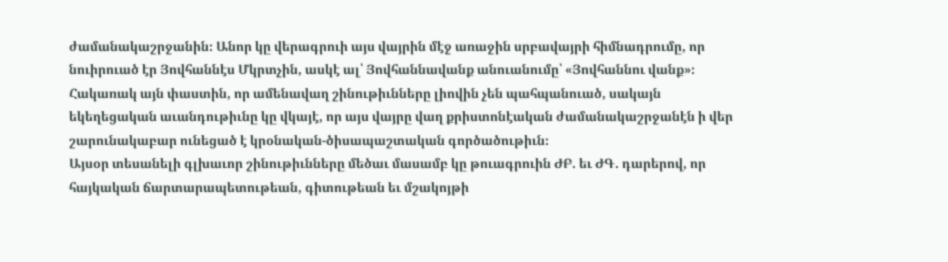ժամանակաշրջանին։ Անոր կը վերագրուի այս վայրին մէջ առաջին սրբավայրի հիմնադրումը, որ նուիրուած էր Յովհաննէս Մկրտչին, ասկէ ալ՝ Յովհաննավանք անուանումը՝ «Յովհաննու վանք»։ Հակառակ այն փաստին, որ ամենավաղ շինութիւնները լիովին չեն պահպանուած, սակայն եկեղեցական աւանդութիւնը կը վկայէ, որ այս վայրը վաղ քրիստոնէական ժամանակաշրջանէն ի վեր շարունակաբար ունեցած է կրօնական-ծիսապաշտական գործածութիւն։
Այսօր տեսանելի գլխաւոր շինութիւնները մեծաւ մասամբ կը թուագրուին ԺԲ. եւ ԺԳ. դարերով, որ հայկական ճարտարապետութեան, գիտութեան եւ մշակոյթի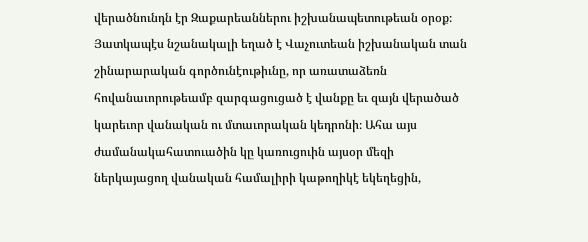վերածնունդն էր Զաքարեաններու իշխանապետութեան օրօք։ Յատկապէս նշանակալի եղած է Վաչուտեան իշխանական տան շինարարական գործունէութիւնը, որ առատաձեռն հովանաւորութեամբ զարգացուցած է վանքը եւ զայն վերածած կարեւոր վանական ու մտաւորական կեդրոնի։ Ահա այս ժամանակահատուածին կը կառուցուին այսօր մեզի ներկայացող վանական համալիրի կաթողիկէ եկեղեցին,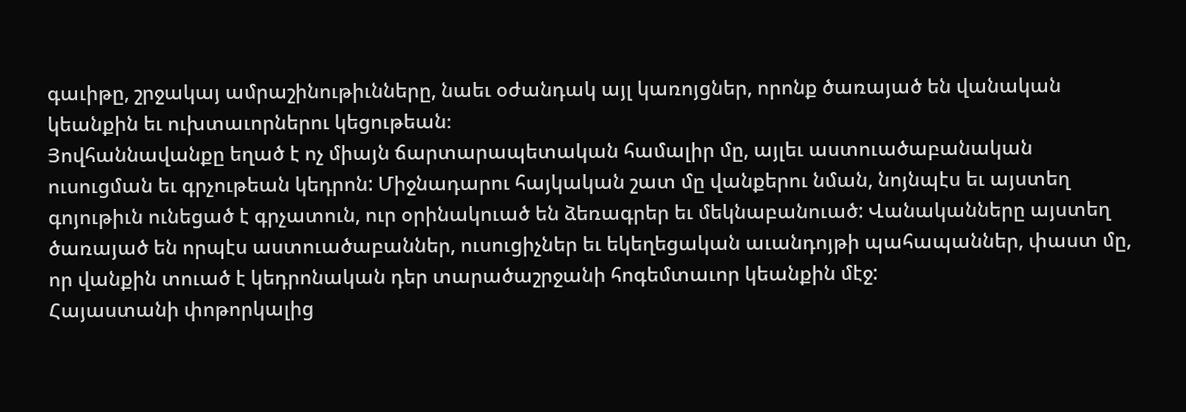գաւիթը, շրջակայ ամրաշինութիւնները, նաեւ օժանդակ այլ կառոյցներ, որոնք ծառայած են վանական կեանքին եւ ուխտաւորներու կեցութեան։
Յովհաննավանքը եղած է ոչ միայն ճարտարապետական համալիր մը, այլեւ աստուածաբանական ուսուցման եւ գրչութեան կեդրոն: Միջնադարու հայկական շատ մը վանքերու նման, նոյնպէս եւ այստեղ գոյութիւն ունեցած է գրչատուն, ուր օրինակուած են ձեռագրեր եւ մեկնաբանուած: Վանականները այստեղ ծառայած են որպէս աստուածաբաններ, ուսուցիչներ եւ եկեղեցական աւանդոյթի պահապաններ, փաստ մը, որ վանքին տուած է կեդրոնական դեր տարածաշրջանի հոգեմտաւոր կեանքին մէջ:
Հայաստանի փոթորկալից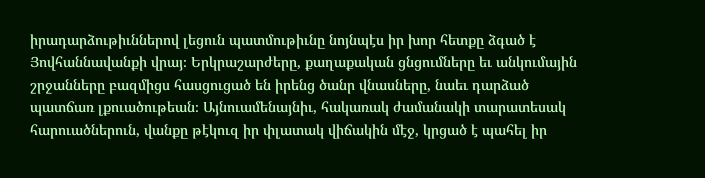իրադարձութիւններով լեցուն պատմութիւնը նոյնպէս իր խոր հետքը ձգած է Յովհաննավանքի վրայ։ Երկրաշարժերը, քաղաքական ցնցումները եւ անկումային շրջանները բազմիցս հասցուցած են իրենց ծանր վնասները, նաեւ դարձած պատճառ լքուածութեան։ Այնուամենայնիւ, հակառակ ժամանակի տարատեսակ հարուածներուն, վանքը թէկուզ իր փլատակ վիճակին մէջ, կրցած է պահել իր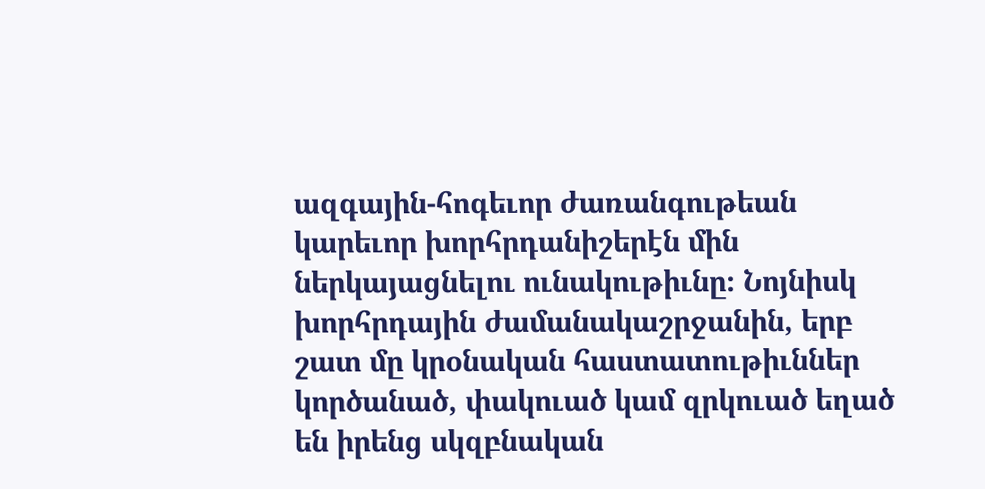ազգային-հոգեւոր ժառանգութեան կարեւոր խորհրդանիշերէն մին ներկայացնելու ունակութիւնը։ Նոյնիսկ խորհրդային ժամանակաշրջանին, երբ շատ մը կրօնական հաստատութիւններ կործանած, փակուած կամ զրկուած եղած են իրենց սկզբնական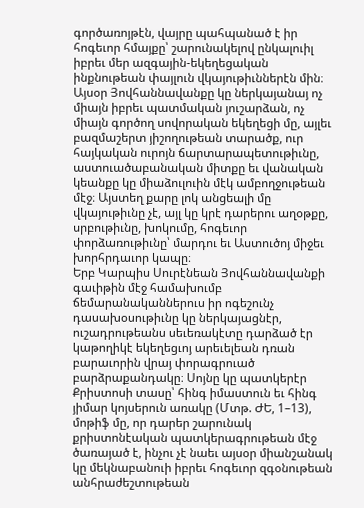գործառոյթէն, վայրը պահպանած է իր հոգեւոր հմայքը՝ շարունակելով ընկալուիլ իբրեւ մեր ազգային-եկեղեցական ինքնութեան փայլուն վկայութիւններէն մին։
Այսօր Յովհաննավանքը կը ներկայանայ ոչ միայն իբրեւ պատմական յուշարձան, ոչ միայն գործող սովորական եկեղեցի մը, այլեւ բազմաշերտ յիշողութեան տարածք, ուր հայկական ուրոյն ճարտարապետութիւնը, աստուածաբանական միտքը եւ վանական կեանքը կը միաձուլուին մէկ ամբողջութեան մէջ։ Այստեղ քարը լոկ անցեալի մը վկայութիւնը չէ, այլ կը կրէ դարերու աղօթքը, սրբութիւնը, խոկումը, հոգեւոր փորձառութիւնը՝ մարդու եւ Աստուծոյ միջեւ խորհրդաւոր կապը։
Երբ Կարպիս Սուրէնեան Յովհաննավանքի գաւիթին մէջ համախումբ ճեմարանականներուս իր ոգեշունչ դասախօսութիւնը կը ներկայացնէր, ուշադրութեանս սեւեռակէտը դարձած էր կաթողիկէ եկեղեցւոյ արեւելեան դռան բարաւորին վրայ փորագրուած բարձրաքանդակը։ Սոյնը կը պատկերէր Քրիստոսի տասը՝ հինգ իմաստուն եւ հինգ յիմար կոյսերուն առակը (Մտթ. ԺԵ, 1–13), մոթիֆ մը, որ դարեր շարունակ քրիստոնէական պատկերագրութեան մէջ ծառայած է, ինչու չէ նաեւ այսօր միանշանակ կը մեկնաբանուի իբրեւ հոգեւոր զգօնութեան անհրաժեշտութեան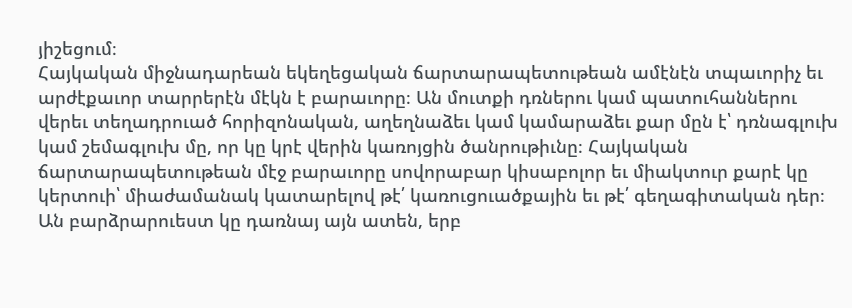յիշեցում։
Հայկական միջնադարեան եկեղեցական ճարտարապետութեան ամէնէն տպաւորիչ եւ արժէքաւոր տարրերէն մէկն է բարաւորը։ Ան մուտքի դռներու կամ պատուհաններու վերեւ տեղադրուած հորիզոնական, աղեղնաձեւ կամ կամարաձեւ քար մըն է՝ դռնագլուխ կամ շեմագլուխ մը, որ կը կրէ վերին կառոյցին ծանրութիւնը։ Հայկական ճարտարապետութեան մէջ բարաւորը սովորաբար կիսաբոլոր եւ միակտուր քարէ կը կերտուի՝ միաժամանակ կատարելով թէ՛ կառուցուածքային եւ թէ՛ գեղագիտական դեր։ Ան բարձրարուեստ կը դառնայ այն ատեն, երբ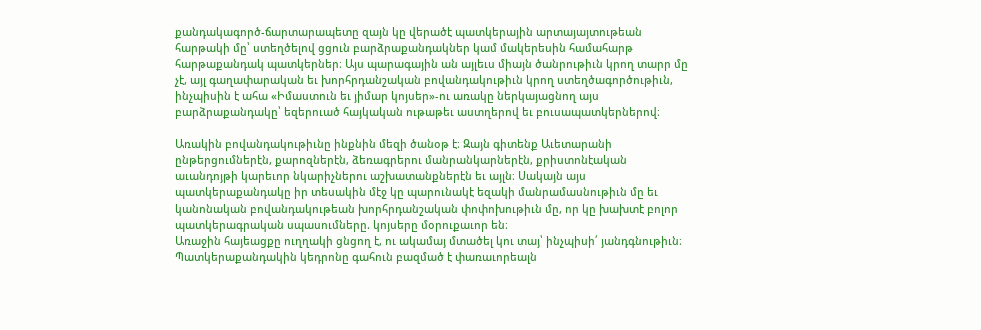քանդակագործ-ճարտարապետը զայն կը վերածէ պատկերային արտայայտութեան հարթակի մը՝ ստեղծելով ցցուն բարձրաքանդակներ կամ մակերեսին համահարթ հարթաքանդակ պատկերներ։ Այս պարագային ան այլեւս միայն ծանրութիւն կրող տարր մը չէ, այլ գաղափարական եւ խորհրդանշական բովանդակութիւն կրող ստեղծագործութիւն, ինչպիսին է ահա «Իմաստուն եւ յիմար կոյսեր»-ու առակը ներկայացնող այս բարձրաքանդակը՝ եզերուած հայկական ութաթեւ աստղերով եւ բուսապատկերներով։

Առակին բովանդակութիւնը ինքնին մեզի ծանօթ է։ Զայն գիտենք Աւետարանի ընթերցումներէն, քարոզներէն, ձեռագրերու մանրանկարներէն, քրիստոնէական աւանդոյթի կարեւոր նկարիչներու աշխատանքներէն եւ այլն։ Սակայն այս պատկերաքանդակը իր տեսակին մէջ կը պարունակէ եզակի մանրամասնութիւն մը եւ կանոնական բովանդակութեան խորհրդանշական փոփոխութիւն մը, որ կը խախտէ բոլոր պատկերագրական սպասումները. կոյսերը մօրուքաւոր են։
Առաջին հայեացքը ուղղակի ցնցող է, ու ակամայ մտածել կու տայ՝ ինչպիսի՛ յանդգնութիւն։ Պատկերաքանդակին կեդրոնը գահուն բազմած է փառաւորեալն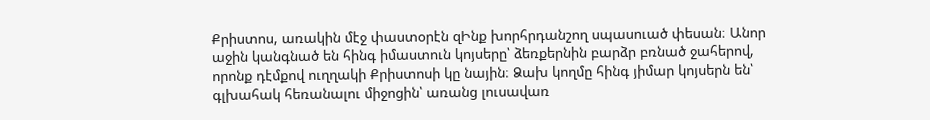Քրիստոս, առակին մէջ փաստօրէն զԻնք խորհրդանշող սպասուած փեսան։ Անոր աջին կանգնած են հինգ իմաստուն կոյսերը՝ ձեռքերնին բարձր բռնած ջահերով, որոնք դէմքով ուղղակի Քրիստոսի կը նային։ Ձախ կողմը հինգ յիմար կոյսերն են՝ գլխահակ հեռանալու միջոցին՝ առանց լուսավառ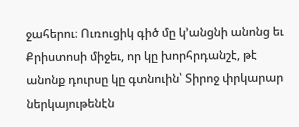ջահերու։ Ուռուցիկ գիծ մը կ’անցնի անոնց եւ Քրիստոսի միջեւ, որ կը խորհրդանշէ, թէ անոնք դուրսը կը գտնուին՝ Տիրոջ փրկարար ներկայութենէն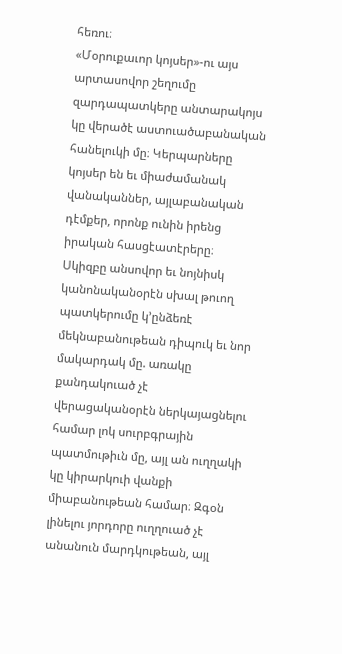հեռու։
«Մօրուքաւոր կոյսեր»-ու այս արտասովոր շեղումը զարդապատկերը անտարակոյս կը վերածէ աստուածաբանական հանելուկի մը։ Կերպարները կոյսեր են եւ միաժամանակ վանականներ, այլաբանական դէմքեր, որոնք ունին իրենց իրական հասցէատէրերը։ Սկիզբը անսովոր եւ նոյնիսկ կանոնականօրէն սխալ թուող պատկերումը կ’ընձեռէ մեկնաբանութեան դիպուկ եւ նոր մակարդակ մը. առակը քանդակուած չէ վերացականօրէն ներկայացնելու համար լոկ սուրբգրային պատմութիւն մը, այլ ան ուղղակի կը կիրարկուի վանքի միաբանութեան համար։ Զգօն լինելու յորդորը ուղղուած չէ անանուն մարդկութեան, այլ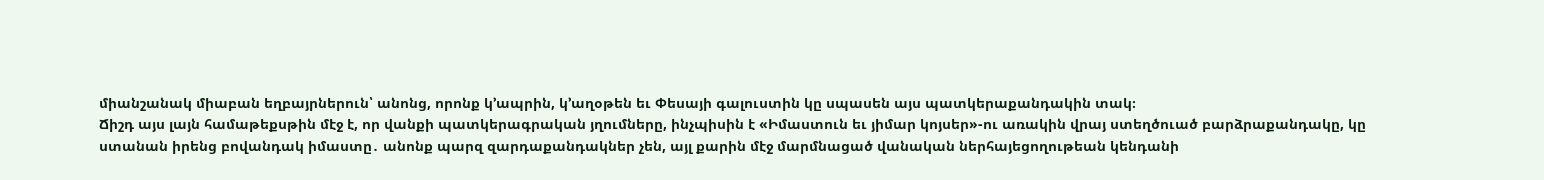միանշանակ միաբան եղբայրներուն՝ անոնց, որոնք կ’ապրին, կ’աղօթեն եւ Փեսայի գալուստին կը սպասեն այս պատկերաքանդակին տակ։
Ճիշդ այս լայն համաթեքսթին մէջ է, որ վանքի պատկերագրական յղումները, ինչպիսին է «Իմաստուն եւ յիմար կոյսեր»-ու առակին վրայ ստեղծուած բարձրաքանդակը, կը ստանան իրենց բովանդակ իմաստը․ անոնք պարզ զարդաքանդակներ չեն, այլ քարին մէջ մարմնացած վանական ներհայեցողութեան կենդանի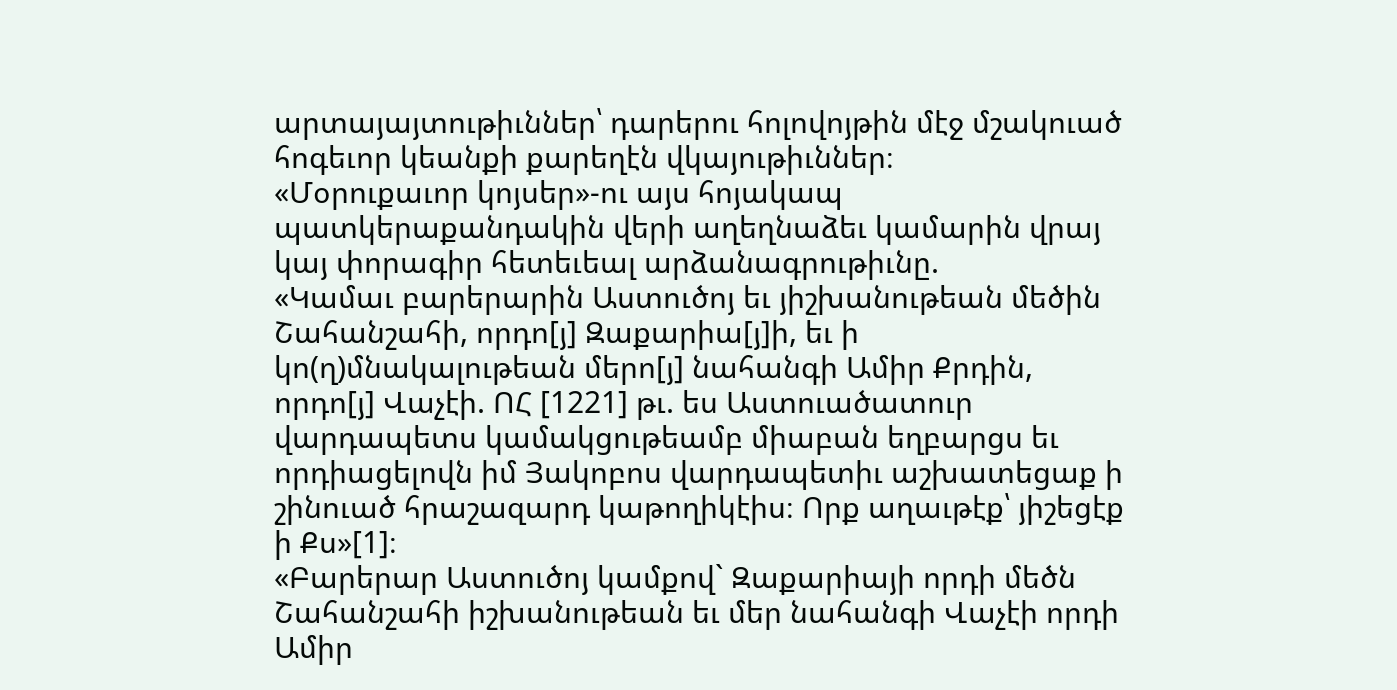արտայայտութիւններ՝ դարերու հոլովոյթին մէջ մշակուած հոգեւոր կեանքի քարեղէն վկայութիւններ։
«Մօրուքաւոր կոյսեր»-ու այս հոյակապ պատկերաքանդակին վերի աղեղնաձեւ կամարին վրայ կայ փորագիր հետեւեալ արձանագրութիւնը.
«Կամաւ բարերարին Աստուծոյ եւ յիշխանութեան մեծին Շահանշահի, որդո[յ] Զաքարիա[յ]ի, եւ ի կո(ղ)մնակալութեան մերո[յ] նահանգի Ամիր Քրդին, որդո[յ] Վաչէի. ՈՀ [1221] թւ. ես Աստուածատուր վարդապետս կամակցութեամբ միաբան եղբարցս եւ որդիացելովն իմ Յակոբոս վարդապետիւ աշխատեցաք ի շինուած հրաշազարդ կաթողիկէիս։ Որք աղաւթէք՝ յիշեցէք ի Քս»[1]։
«Բարերար Աստուծոյ կամքով` Զաքարիայի որդի մեծն Շահանշահի իշխանութեան եւ մեր նահանգի Վաչէի որդի Ամիր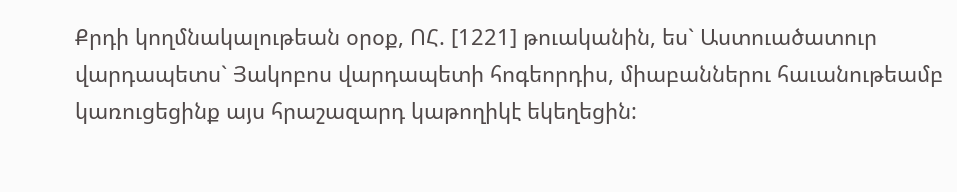Քրդի կողմնակալութեան օրօք, ՈՀ. [1221] թուականին, ես` Աստուածատուր վարդապետս` Յակոբոս վարդապետի հոգեորդիս, միաբաններու հաւանութեամբ կառուցեցինք այս հրաշազարդ կաթողիկէ եկեղեցին: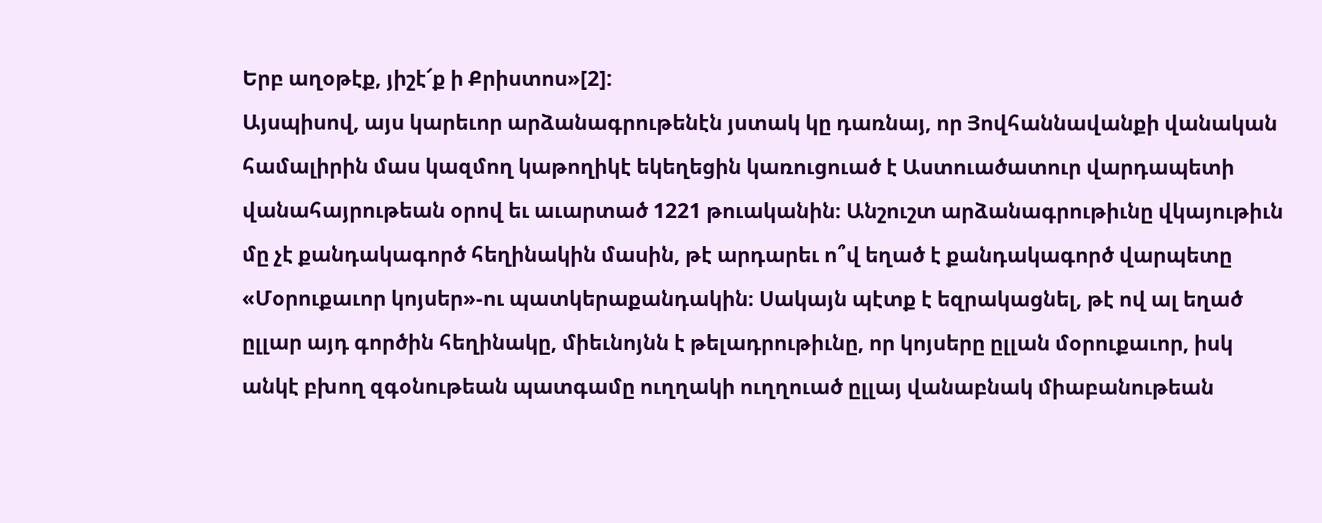Երբ աղօթէք, յիշէ՜ք ի Քրիստոս»[2]:
Այսպիսով, այս կարեւոր արձանագրութենէն յստակ կը դառնայ, որ Յովհաննավանքի վանական համալիրին մաս կազմող կաթողիկէ եկեղեցին կառուցուած է Աստուածատուր վարդապետի վանահայրութեան օրով եւ աւարտած 1221 թուականին։ Անշուշտ արձանագրութիւնը վկայութիւն մը չէ քանդակագործ հեղինակին մասին, թէ արդարեւ ո՞վ եղած է քանդակագործ վարպետը «Մօրուքաւոր կոյսեր»-ու պատկերաքանդակին։ Սակայն պէտք է եզրակացնել, թէ ով ալ եղած ըլլար այդ գործին հեղինակը, միեւնոյնն է թելադրութիւնը, որ կոյսերը ըլլան մօրուքաւոր, իսկ անկէ բխող զգօնութեան պատգամը ուղղակի ուղղուած ըլլայ վանաբնակ միաբանութեան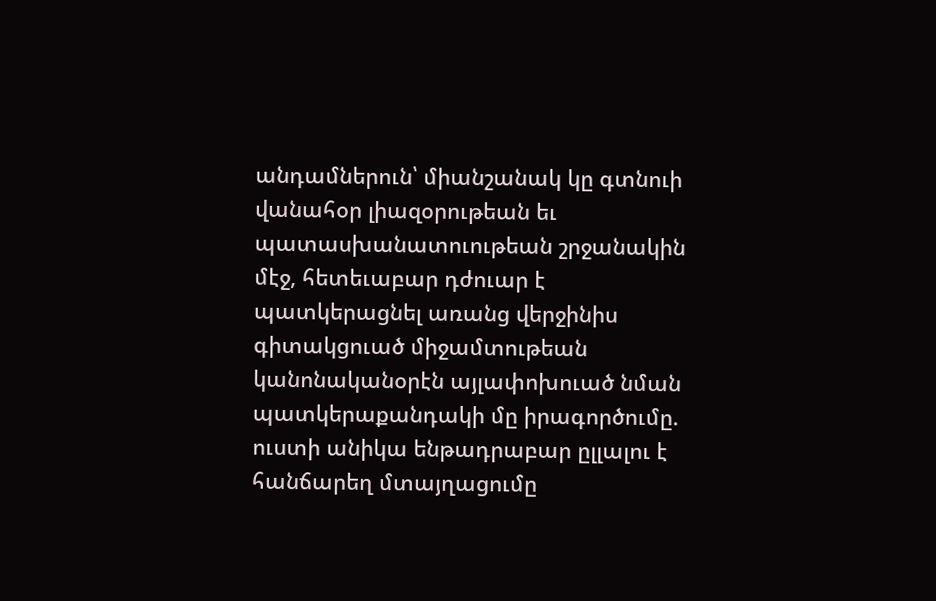անդամներուն՝ միանշանակ կը գտնուի վանահօր լիազօրութեան եւ պատասխանատուութեան շրջանակին մէջ, հետեւաբար դժուար է պատկերացնել առանց վերջինիս գիտակցուած միջամտութեան կանոնականօրէն այլափոխուած նման պատկերաքանդակի մը իրագործումը. ուստի անիկա ենթադրաբար ըլլալու է հանճարեղ մտայղացումը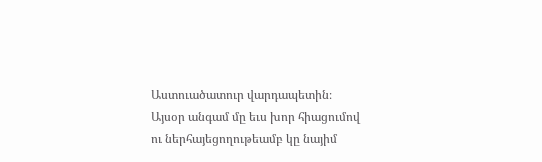Աստուածատուր վարդապետին։
Այսօր անգամ մը եւս խոր հիացումով ու ներհայեցողութեամբ կը նայիմ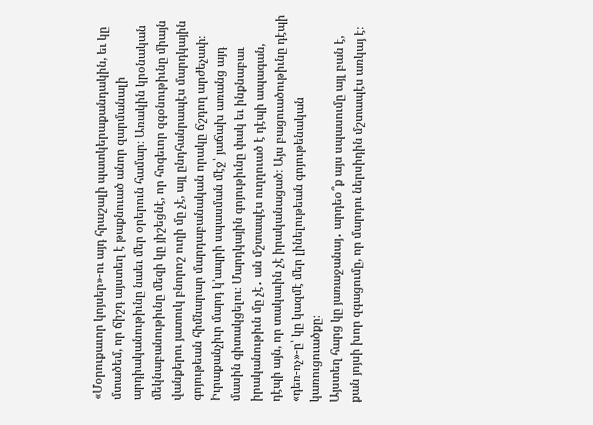«Մօրուքաւոր կոյսեր»-ու այդ հրաշալի պատկերաքանդակին, եւ կը մտածեմ, որ ճիշդ այստեղ է թաքնուած անոր զարմանալի արդիականութիւնը նաեւ մեր օրերուն համար։ Առակին կրօնական մեկնաբանութիւնը մեզի կը յիշեցնէ, որ հոգեւոր զգօնութիւնը միայն վանքերու յատուկ բնորոշ ուղի մը չէ, այլ ընդհանրապէս մարդկային գոյութեան հիմնարար մարդաբանական որակը ճշդող արժեչափ։ Իւրաքանչիւր մարդ կ’ապրի սպասման մէջ՝ յաճախ առանց այդ մասին գիտակցելու։ Մարդկային գոյութիւնը փակ եւ ինքնաբաւ իրականութիւն մը չէ․ ան մշտապէս ուղղուած է դէպի ապագան, դէպի այն, որ տակաւին չէ իրականացած։ Այս բացուածութիւնը դէպի «դեռ-ոչ»-ը՝ կը կազմէ մեր լինելութեան գոյութենական կառուցուածքը։
Այստեղ հարց կը յառաջանայ․ արդեօ՞ք այս սպասումը այլ բան է, քան յոյսի խոր զգացումը, որ մարդու ներսիդին մշտապէս առկայ է։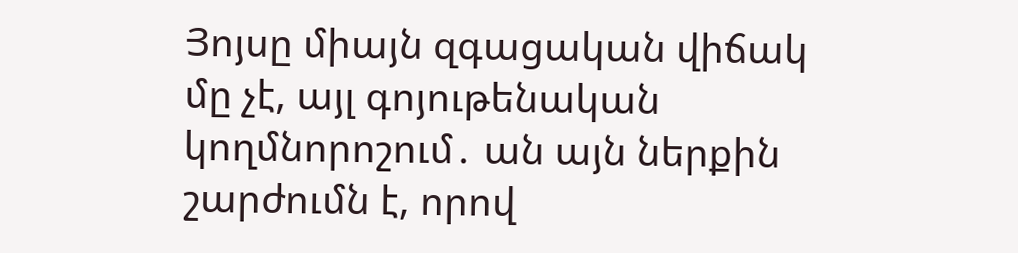Յոյսը միայն զգացական վիճակ մը չէ, այլ գոյութենական կողմնորոշում․ ան այն ներքին շարժումն է, որով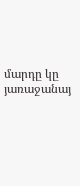մարդը կը յառաջանայ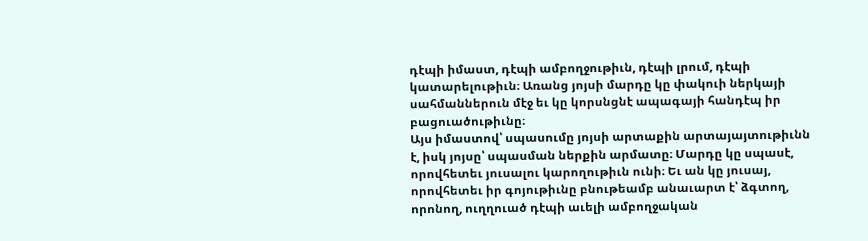դէպի իմաստ, դէպի ամբողջութիւն, դէպի լրում, դէպի կատարելութիւն։ Առանց յոյսի մարդը կը փակուի ներկայի սահմաններուն մէջ եւ կը կորսնցնէ ապագայի հանդէպ իր բացուածութիւնը։
Այս իմաստով՝ սպասումը յոյսի արտաքին արտայայտութիւնն է, իսկ յոյսը՝ սպասման ներքին արմատը։ Մարդը կը սպասէ, որովհետեւ յուսալու կարողութիւն ունի։ Եւ ան կը յուսայ, որովհետեւ իր գոյութիւնը բնութեամբ անաւարտ է՝ ձգտող, որոնող, ուղղուած դէպի աւելի ամբողջական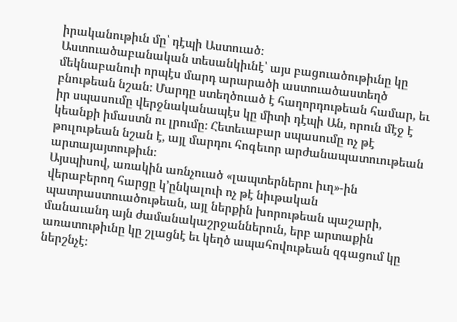իրականութիւն մը՝ դէպի Աստուած։
Աստուածաբանական տեսանկիւնէ՝ այս բացուածութիւնը կը մեկնաբանուի որպէս մարդ արարածի աստուածաստեղծ բնութեան նշան։ Մարդը ստեղծուած է հաղորդութեան համար, եւ իր սպասումը վերջնականապէս կը միտի դէպի Ան, որուն մէջ է կեանքի իմաստն ու լրումը։ Հետեւաբար սպասումը ոչ թէ թուլութեան նշան է, այլ մարդու հոգեւոր արժանապատուութեան արտայայտութիւն։
Այսպիսով, առակին առնչուած «լապտերներու իւղ»-ին վերաբերող հարցը կ’ընկալուի ոչ թէ նիւթական պատրաստուածութեան, այլ ներքին խորութեան պաշարի, մանաւանդ այն ժամանակաշրջաններուն, երբ արտաքին առատութիւնը կը շլացնէ եւ կեղծ ապահովութեան զգացում կը ներշնչէ։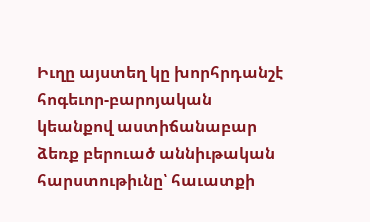Իւղը այստեղ կը խորհրդանշէ հոգեւոր-բարոյական կեանքով աստիճանաբար ձեռք բերուած աննիւթական հարստութիւնը՝ հաւատքի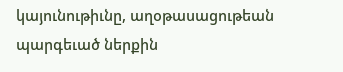կայունութիւնը, աղօթասացութեան պարգեւած ներքին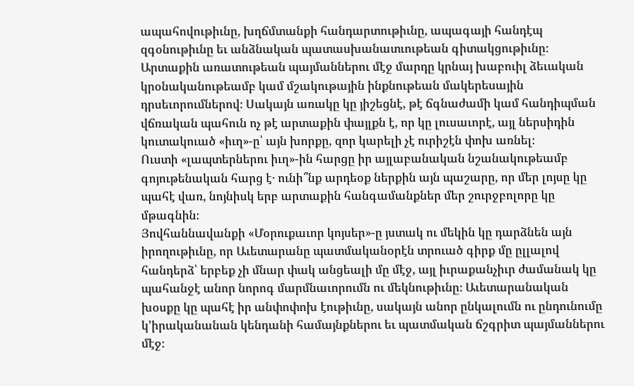ապահովութիւնը, խղճմտանքի հանդարտութիւնը, ապագայի հանդէպ զգօնութիւնը եւ անձնական պատասխանատւութեան գիտակցութիւնը։
Արտաքին առատութեան պայմաններու մէջ մարդը կրնայ խաբուիլ ձեւական կրօնականութեամբ կամ մշակութային ինքնութեան մակերեսային դրսեւորումներով։ Սակայն առակը կը յիշեցնէ, թէ ճգնաժամի կամ հանդիպման վճռական պահուն ոչ թէ արտաքին փայլքն է, որ կը լուսաւորէ, այլ ներսիդին կուտակուած «իւղ»-ը՝ այն խորքը, զոր կարելի չէ ուրիշէն փոխ առնել։
Ուստի «լապտերներու իւղ»-ին հարցը իր այլաբանական նշանակութեամբ գոյութենական հարց է․ ունի՞նք արդեօք ներքին այն պաշարը, որ մեր լոյսը կը պահէ վառ, նոյնիսկ երբ արտաքին հանգամանքներ մեր շուրջբոլորը կը մթագնին։
Յովհաննավանքի «Մօրուքաւոր կոյսեր»-ը յստակ ու մեկին կը դարձնեն այն իրողութիւնը, որ Աւետարանը պատմականօրէն տրուած գիրք մը ըլլալով հանդերձ՝ երբեք չի մնար փակ անցեալի մը մէջ, այլ իւրաքանչիւր ժամանակ կը պահանջէ անոր նորոգ մարմնաւորումն ու մեկնութիւնը։ Աւետարանական խօսքը կը պահէ իր անփոփոխ էութիւնը, սակայն անոր ընկալումն ու ընդունումը կ’իրականանան կենդանի համայնքներու եւ պատմական ճշգրիտ պայմաններու մէջ։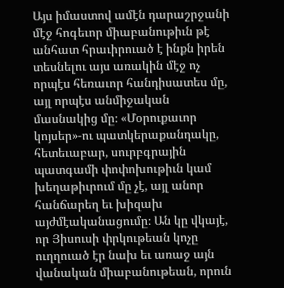Այս իմաստով ամէն դարաշրջանի մէջ հոգեւոր միաբանութիւն թէ անհատ հրաւիրուած է ինքն իրեն տեսնելու այս առակին մէջ ոչ որպէս հեռաւոր հանդիսատես մը, այլ որպէս անմիջական մասնակից մը։ «Մօրուքաւոր կոյսեր»-ու պատկերաքանդակը, հետեւաբար, սուրբգրային պատգամի փոփոխութիւն կամ խեղաթիւրում մը չէ, այլ անոր հանճարեղ եւ խիզախ այժմէականացումը։ Ան կը վկայէ, որ Յիսուսի փրկութեան կոչը ուղղուած էր նախ եւ առաջ այն վանական միաբանութեան, որուն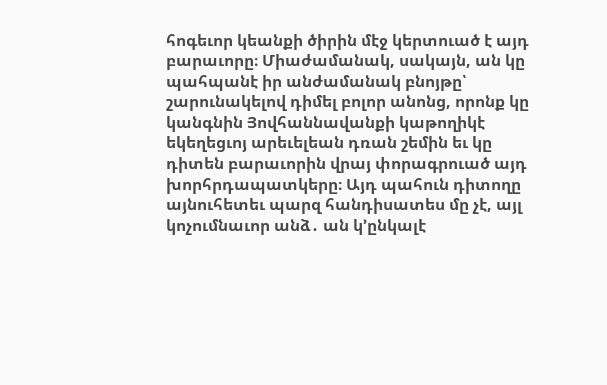հոգեւոր կեանքի ծիրին մէջ կերտուած է այդ բարաւորը։ Միաժամանակ, սակայն, ան կը պահպանէ իր անժամանակ բնոյթը՝ շարունակելով դիմել բոլոր անոնց, որոնք կը կանգնին Յովհաննավանքի կաթողիկէ եկեղեցւոյ արեւելեան դռան շեմին եւ կը դիտեն բարաւորին վրայ փորագրուած այդ խորհրդապատկերը։ Այդ պահուն դիտողը այնուհետեւ պարզ հանդիսատես մը չէ, այլ կոչումնաւոր անձ․ ան կ’ընկալէ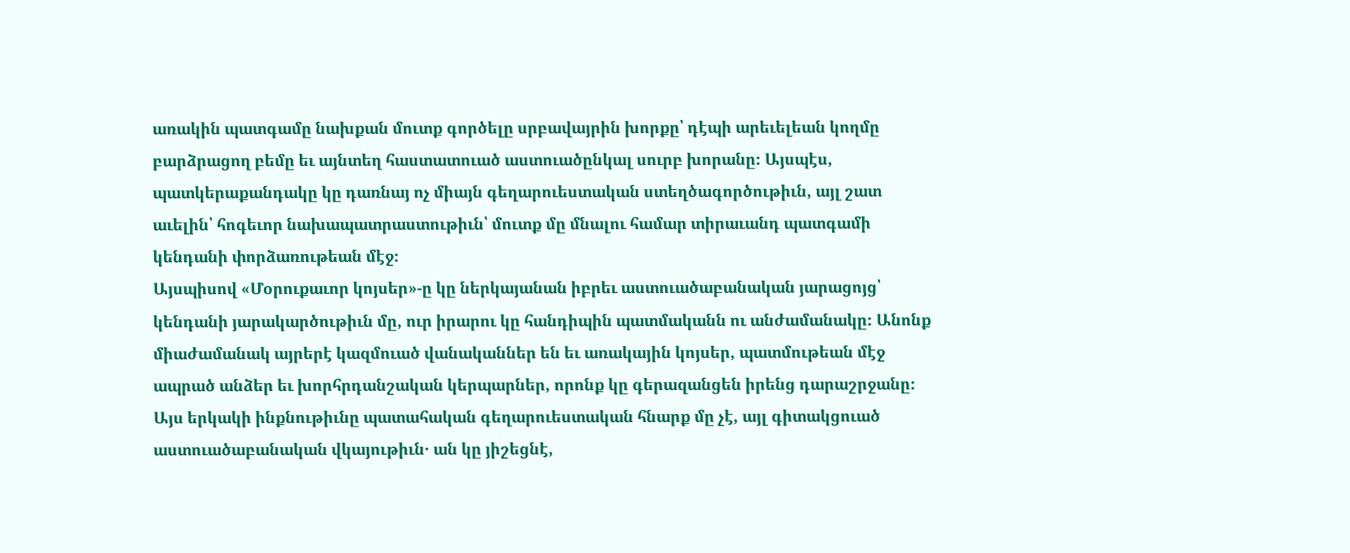առակին պատգամը նախքան մուտք գործելը սրբավայրին խորքը՝ դէպի արեւելեան կողմը բարձրացող բեմը եւ այնտեղ հաստատուած աստուածընկալ սուրբ խորանը։ Այսպէս, պատկերաքանդակը կը դառնայ ոչ միայն գեղարուեստական ստեղծագործութիւն, այլ շատ աւելին՝ հոգեւոր նախապատրաստութիւն՝ մուտք մը մնալու համար տիրաւանդ պատգամի կենդանի փորձառութեան մէջ։
Այսպիսով «Մօրուքաւոր կոյսեր»-ը կը ներկայանան իբրեւ աստուածաբանական յարացոյց՝ կենդանի յարակարծութիւն մը, ուր իրարու կը հանդիպին պատմականն ու անժամանակը։ Անոնք միաժամանակ այրերէ կազմուած վանականներ են եւ առակային կոյսեր, պատմութեան մէջ ապրած անձեր եւ խորհրդանշական կերպարներ, որոնք կը գերազանցեն իրենց դարաշրջանը։ Այս երկակի ինքնութիւնը պատահական գեղարուեստական հնարք մը չէ, այլ գիտակցուած աստուածաբանական վկայութիւն․ ան կը յիշեցնէ,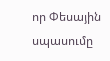որ Փեսային սպասումը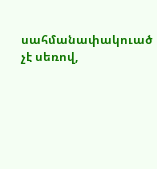սահմանափակուած չէ սեռով,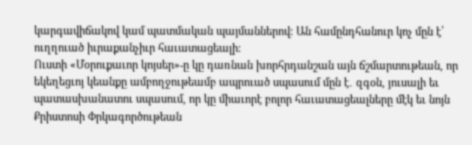կարգավիճակով կամ պատմական պայմաններով։ Ան համընդհանուր կոչ մըն է՝ ուղղուած իւրաքանչիւր հաւատացեալի։
Ուստի «Մօրուքաւոր կոյսեր»-ը կը դառնան խորհրդանշան այն ճշմարտութեան, որ եկեղեցւոյ կեանքը ամբողջութեամբ ապրուած սպասում մըն է․ զգօն, յուսալի եւ պատասխանատու սպասում, որ կը միաւորէ բոլոր հաւատացեալները մէկ եւ նոյն Քրիստոսի Փրկագործութեան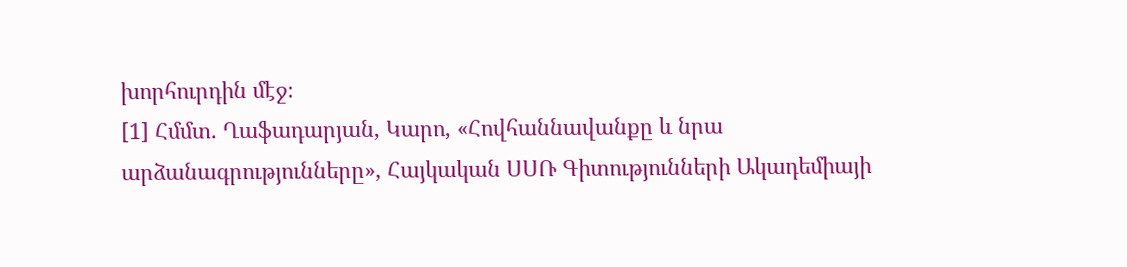խորհուրդին մէջ։
[1] Հմմտ. Ղաֆադարյան, Կարո, «Հովհաննավանքը և նրա արձանագրությունները», Հայկական ՍՍՌ Գիտությունների Ակադեմիայի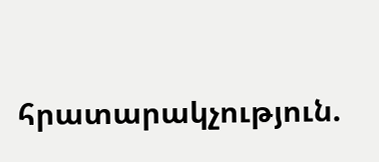հրատարակչություն.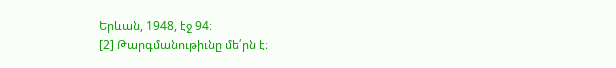Երևան, 1948, էջ 94։
[2] Թարգմանութիւնը մե՛րն է։